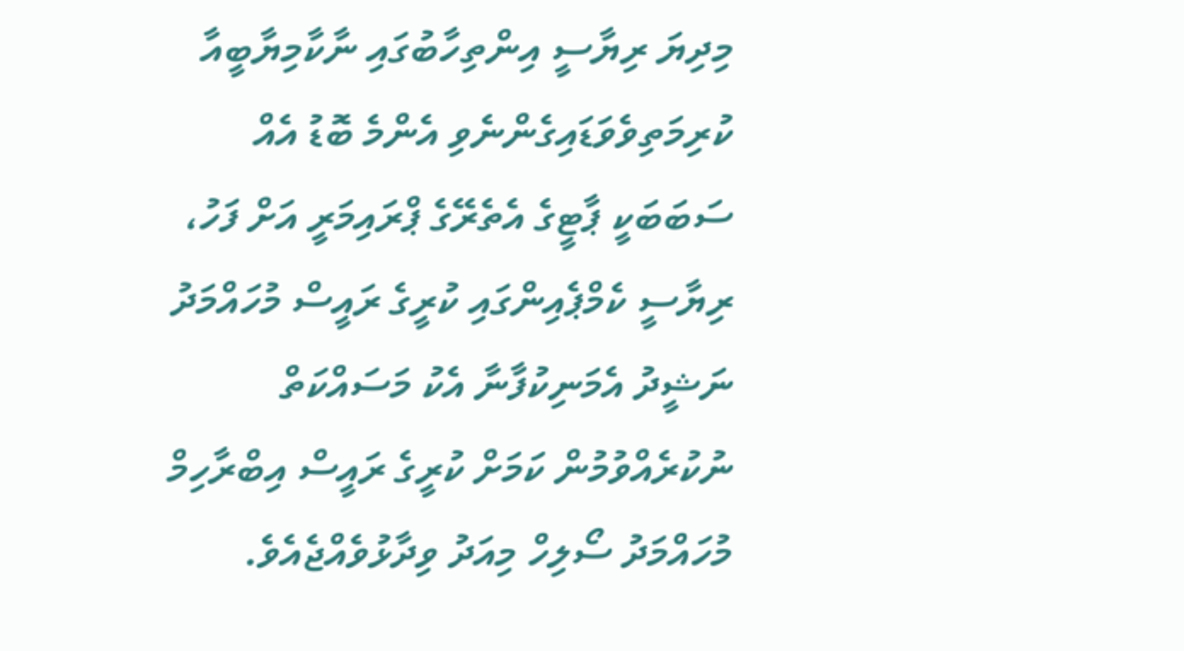މިދިޔަ ރިޔާސީ އިންތިހާބުގައި ނާކާމިޔާބީއާ ކުރިމަތިވެވަޑައިގެންނެވި އެންމެ ބޮޑު އެއް ސަބަބަކީ ޕާޓީގެ އެތެރޭގެ ޕްރައިމަރީ އަށް ފަހު، ރިޔާސީ ކެމްޕެއިންގައި ކުރީގެ ރައީސް މުހައްމަދު ނަޝީދު އެމަނިކުފާނާ އެކު މަސައްކަތް ނުކުރެއްވުމުން ކަމަށް ކުރީގެ ރައީސް އިބްރާހިމް މުހައްމަދު ސޯލިހް މިއަދު ވިދާޅުވެއްޖެއެވެ.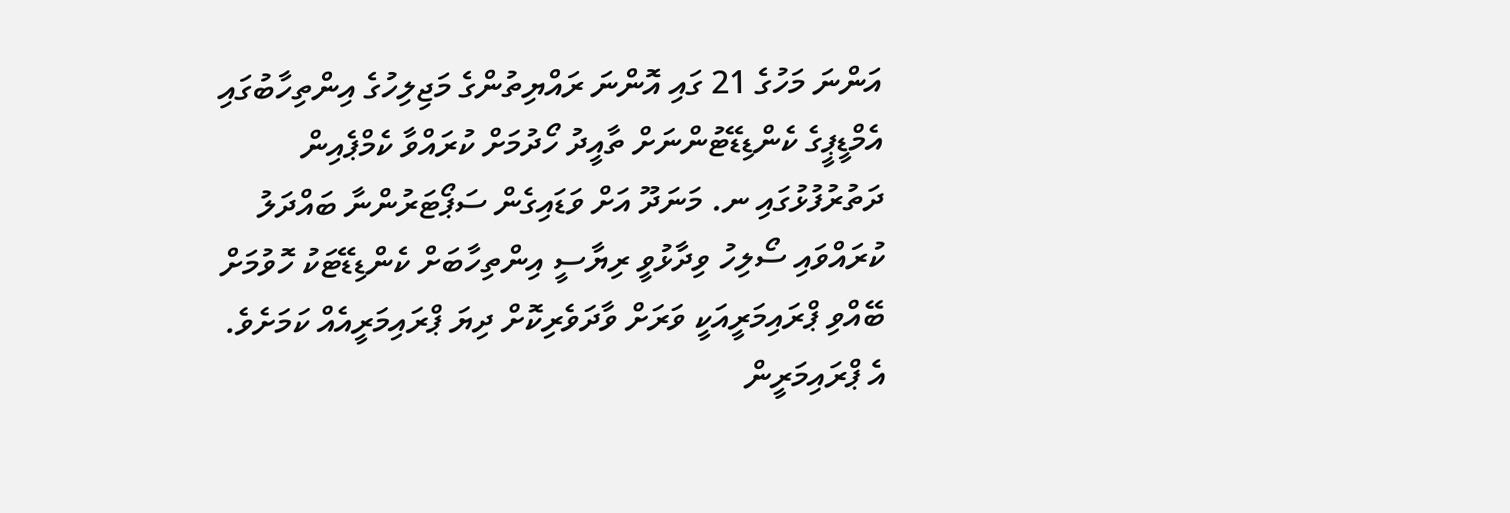އަންނަ މަހުގެ 21 ގައި އޮންނަ ރައްޔިތުންގެ މަޖިލިހުގެ އިންތިހާބުގައި އެމްޑީޕީގެ ކެންޑިޑޭޓުންނަށް ތާއީދު ހޯދުމަށް ކުރައްވާ ކެމްޕެއިން ދަތުރުފުޅުގައި ނ. މަނަދޫ އަށް ވަޑައިގެން ސަޕޯޓަރުންނާ ބައްދަލު ކުރައްވައި ސޯލިހު ވިދާޅުވީ ރިޔާސީ އިންތިހާބަށް ކެންޑިޑޭޓަކު ހޮވުމަށް ބޭއްވި ޕްރައިމަރީއަކީ ވަރަށް ވާދަވެރިކޮށް ދިޔަ ޕްރައިމަރީއެއް ކަމަށެވެ. އެ ޕްރައިމަރީން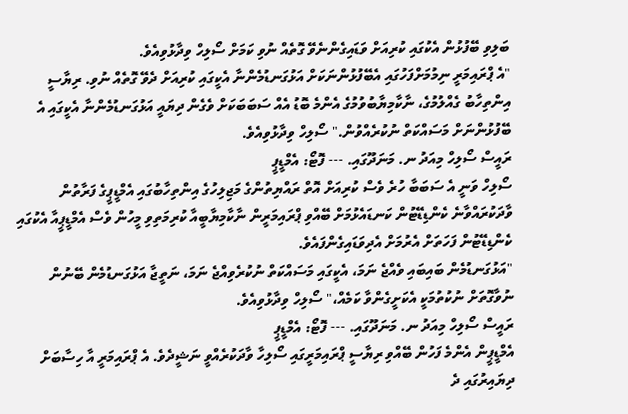ބަލިވި ބޭފުޅުން އެކުގައި ކުރިއަށް ވަޑައިގެންނެވޭ ގޮތެއް ނުވި ކަމަށް ސޯލިހް ވިދާޅުވިއެވެ.
"އެ ޕްރައިމަރީ ނިމުމަށްފަހުގައި އެބޭފުޅުންނަކަށް އަޅުގަނޑުމެންނާ އެކީގައި ކުރިއަށް ދެވޭ ގޮތެއް ނުވި. ރިޔާސީ އިންތިހާބު ގެއްލުމުގެ، ނާކާމިޔާބުވުމުގެ އެންމެ ބޮޑު އެއް ސަބަބަކަށް ވެގެން ދިޔައީ އަޅުގަނޑުމެންނާ އެކީގައި އެ ބޭފުޅުންނަށް މަސައްކަތް ނުކުރެއްވުން." ސޯލިހް ވިދާޅުވިއެވެ.
ރައީސް ސޯލިހް މިއަދު ނ. މަނަދޫގައި. --- ފޮޓޯ: އެމްޑީޕީ
ސޯލިހް ވަނީ އެ ސަބަބާ ހުރެ ވެސް ކުރިއަށް އޮތް ރައްޔިތުންގެ މަޖިލިހުގެ އިންތިހާބުގައި އެމްޑީޕީގެ ފަރާތުން ވާދަކުރައްވާނެ ކެންޑިޑޭޓުން ކަނޑައެޅުމަށް ބޭއްވި ޕްރައިމަރީން ނާކާމިޔާބީއާ ކުރިމަތިވި މީހުން ވެސް އެމްޑީޕީއާ އެކުގައި ކެންޑިޑޭޓުން ފަހަތަށް އެރުމަށް އެދިވަޑައިގެންފައެވެ.
"އަޅުގަނޑުމެން ބައިބައި ވެއްޖެ ނަމަ، އެކީގައި މަސައްކަތް ނުކުރެވިއްޖެ ނަމަ، ނަތީޖާ އަޅުގަނޑުމެން ބޭނުން ނުވާގޮތަށް ނުކުތުމަކީ އެކަށީގެންވާ ކަމެއް،" ސޯލިހް ވިދާޅުވިއެވެ.
ރައީސް ސޯލިހް މިއަދު ނ. މަނަދޫގައި. --- ފޮޓޯ: އެމްޑީޕީ
އެމްޑީޕީން އެންމެ ފަހުން ބޭއްވި ރިޔާސީ ޕްރައިމަރީގައި ސޯލިހާ ވާދަކުރެއްވީ ނަޝީދެވެ. އެ ޕްރައިމަރީ އާ ހިސާބަށް ދިޔައިރުގައި ދެ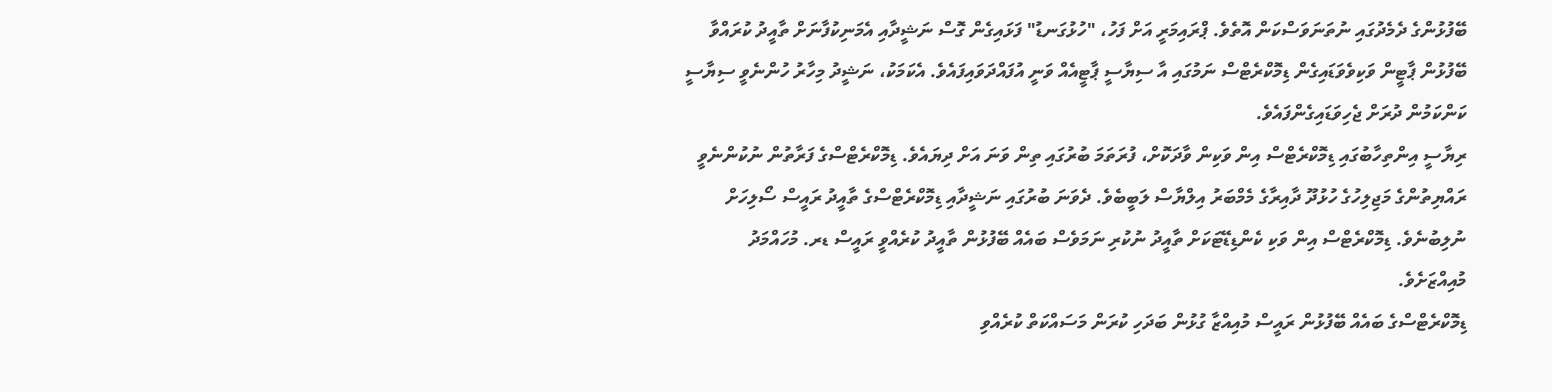ބޭފުޅުންގެ ދެމެދުގައި ނުތަނަވަސްކަން އޮތެވެ. ޕްރައިމަރީ އަށް ފަހު، "ހުޅުގަނޑު" ފަޅައިގެން ގޮސް ނަޝީދާއި އެމަނިކުފާނަށް ތާއީދު ކުރައްވާ ބޭފުޅުން ޕާޓީން ވަކިވެވަޑައިގެން ޑިމޮކްރެޓްސް ނަމުގައި އާ ސިޔާސީ ޕާޓީއެއް ވަނީ އުފައްދަވައިފައެވެ. އެކަމަކު، ނަޝީދު މިހާރު ހުންނެވީ ސިޔާސީ ކަންކަމުން ދުރަށް ޖެހިވަޑައިގެންފައެވެ.
ރިޔާސީ އިންތިހާބުގައި ޑިމޮކްރެޓްސް އިން ވަކިން ވާދަކޮށް، ފުރަތަމަ ބުރުގައި ތިން ވަނަ އަށް ދިޔައެވެ. ޑިމޮކްރެޓްސްގެ ފަރާތުން ނުކުންނެވީ ރައްޔިތުންގެ މަޖިލިހުގެ ހުޅުދޫ ދާއިރާގެ މެމްބަރު އިލްޔާސް ލަބީބެވެ. ދެވަނަ ބުރުގައި ނަޝީދާއި ޑިމޮކްރެޓްސްގެ ތާއީދު ރައީސް ސޯލިހަށް ނުލިބުނެވެ. ޑިމޮކްރެޓްސް އިން ވަކި ކެންޑިޑޭޓަކަށް ތާއީދު ނުކުރި ނަމަވެސް ބައެއް ބޭފުޅުން ތާއީދު ކުރެއްވީ ރައީސް ޑރ. މުހައްމަދު މުއިއްޒަށެވެ.
ޑިމޮކްރެޓްސްގެ ބައެއް ބޭފުޅުން ރައީސް މުއިއްޒާ ގުޅުން ބަދަހި ކުރަން މަސައްކަތް ކުރެއްވި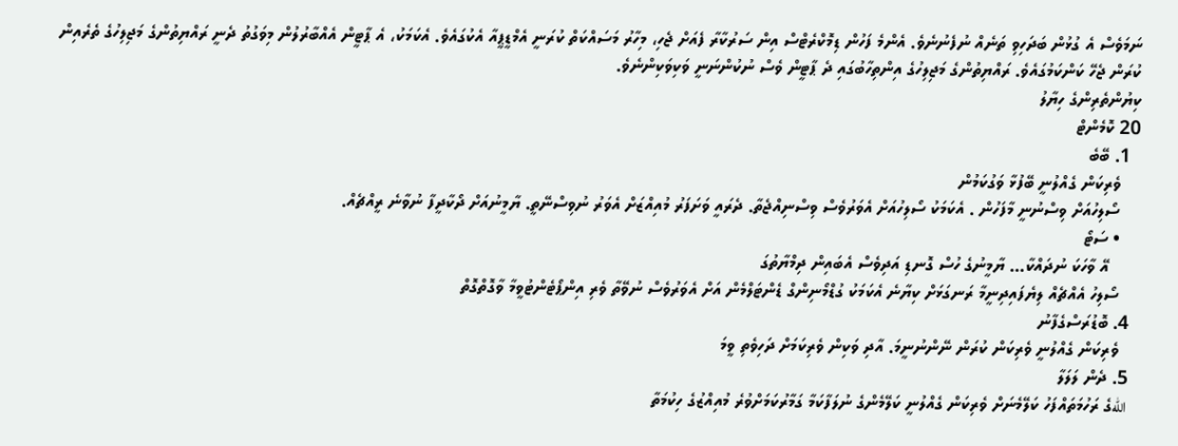ނަމަވެސް އެ ގުޅުން ބަދަހިވި ތަނެއް ނުފެނުނެވެ. އެންމެ ފަހުން ޑިމޮކްރެޓްސް އިން ސަރުކާރާ ފެއަށް ޖެހި، މިހާރު މަސައްކަތް ކުރަނީ އެމްޑީޕީއާ އެކުގައެވެ. އެކަމަކު، އެ ޕާޓީން އެއްބާރުލުން މިވަގުތު ދެނީ ރައްޔިތުންގެ މަޖިލިހުގެ ތެރެއިން ކުރަން ޖެހޭ ކަންކަމުގައެވެ. ރައްޔިތުންގެ މަޖިލިހުގެ އިންތިހާބުގައި ދެ ޕާޓީން ވެސް ނުކުންނަނީ ވަކިވަކިންނެވެ.
ކިޔުންތެރިންގެ ހިޔާލު
20 ކޮމެންޓް
  1. ބޭބެ
    ވެރިކަން ގެއްލުނީ ބޭފުޅާ ވަގުކަމުން
    ސޯލިހުއަށް ވިސްނުނީ މާފަހުން . އެކަމަކު ސޯލިހުއަށް އެވަރުވެސް ވިސްނިއްޖެތާ. ދެރައީ ވަށަފަރު މުއިއްޒަށް އެވަރު ނުވިސްނޭތީ. ޔާމީނުއަށް ދޯކާދީފާ ނުވާނެ ރީއްޗެއް.
    • ސަޓޯ
      އޭ ވާހަކަ ނުދައްކާ... ޔާމީނުގެ ހުސް ގޮނޑި އަދިވެސް އެބައިން ދިމްޔާތުގަ
    ސޯލިހު އެއްޗެއް ލިޔެފައިދިނީމާ ރަނގަޅަށް ކިޔާނެ އެކަމަކު ގުޑްމޯނިންގް ޑެންޓަލްމެން އަށް އެވަރުވެސް ނުވޭތާ ވެރި އިންޕޯޓެންޓުވީމާ ވާގޮތްގޮތް
  4. ބޮޑުރަސްގެފާނު
    ވެރިކަން ގެއްލުނީ ވެރިކަން ކުރަން ނޭންނުނީމަ. އާދި ވަކިން ވެރިކަމަށް ދަހިވެތި ވީމަ
  5. ދެން ލަލަލާ
    اللهގެ ރަހުމަތައްފަހު ކަލޭމެނަށް ވެރިކަން ގެއްލުނީ ކަލޭމެންގެ ނުލަފާކަމާ ގަމާރުކަމަށްވުރެ މުއިއްޒުގެ ހިކުމަތާ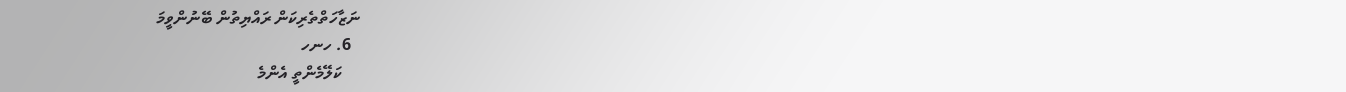ނަޒާހަތްތެރިކަން ރައްޔިތުން ބޭނުންވީމަ
  6. ހނހ
    ކަލޭމެންތީ އެންމެ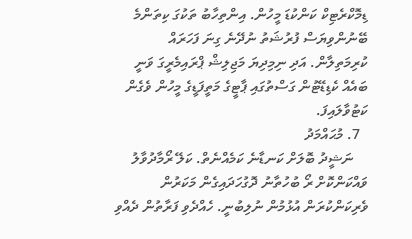ޑިމޮކްރެޓިކް ކަންކުޑަ މީހުން. އިންތިހާބު ތަކުގަ ކިތަންމެ ބޭނުންވިޔަސް ފުރުޝަތު ނުދޭނެ ގިނަ ފަހަރައް ކުރިމަތިލާން. އަދި ނިމިދިޔަ މަޖިލިޝް ޕްރައިމެރީގަ ވަނީ ބައެއް ކެޑިޑޭޓުން ގަސްތުގައި ޕާޓީގެ މަތީފަޑީގެ މީހުން ވެގެން ކަޓުވާލައިފަ.
  7. މުޙައްމަދު
    ނަޝީދު ބޮލަށް ކަނޑާނެ ކަމެއްނެތް. ކަލޭ ރޯމާދުވާލު ވައްކަންކޮށް ރޯ ބުހުތާނު ދޮގުހަދައިގެން މަކަރުން ވެރިކަންކުރަން އުޅުމުން ނުލިބުނީ. ހެއްދެވި ފަރާތުން ދެއްވި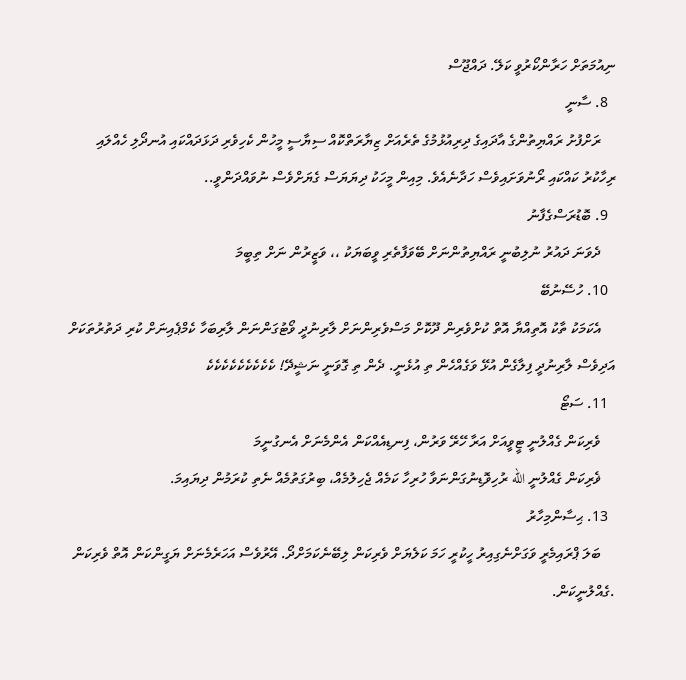ނިއުމަތަށް ހަރާންކޯރުވީ ކަލޭ. ދައްޖޫސް
  8. ސާނީ
    ރަށްފުށު ރައްޔިތުންގެ އާދައިގެ ދިރިއުޅުމުގެ ތެރެއަށް ޒިޔާރަތްކޮއް ސިޔާސީ މީހުން ކެހިވެރި ދަޅަދައްކައި އުނދޯލި ހެއްލައި ރިހާކުރު ކައްކައި ރޯނުވަށައިވެސް ހަދާނެއެވެ. މިއިން މީހަކު ދިޔަޔަސް ގެޔަށްވެސް ނުވައްދަންވީ..
  9. ބޮޑުރަސްގެފާނު
    ދެވަނަ ދައުރު ނުލިބުނީ ރައްޔިތުންނަށް ބޭވަފާތެރި ވީބަޔަކު ،، ވަޒީރުން ނަށް ތިބީމަ
  10. ހުސޭނުބޭ
    އެކަމަކު ތާކު އޮތިއްޔާ އޮތް ކުށްވެރިން ދޫކޮށް މަސްވެރިންނަށް ލާރިނުދީ ވޯޓުގަންނަން ލާރިބަހާ ކެމްޕެއިނަށް ކުރި ދަތުރުތަކަށް އަދިވެސް ލާރިނުދީ ފިލާގެން އުޅޭ ވަގެއްހެން ތި އުޅެނީ. ދެން ތި ގޮވަނީ ނަޝީދޭ! ކެކެކެކެކެކެކެކެކެ
  11. ސަޓޯ
    ވެރިކަން ގެއްލުނީ ޓީވީއަށް އަރާ ހޭރޭ ވަރުން، ފިނޑިއެއްކަން އެންމެނަށް އެނގުނީމަ
    ޥެރިކަން ގެއްލުނީ الله ރުހިވޮޑިނުގަންނަވާ ހުރިހާ ކަމެއް ޖެހިލުމެއް، ބިރުގަތުމެއް ނެތި ކުރަމުން ދިޔައިމަ.
  13. ޙިސާންމިހާރު
    ބަލަ ޕްރައިމެރީ ވަގަށްނެގިއިރު ހީކުރީ ހަމަ ކަލެޔަށް ވެރިކަން ލިބޭނެކަމަށްދޯ. އޭރުވެސް އަހަރެމެނަށް ޔަގީންކަން އޮތް ވެރިކަން .ގެއްލުނީކަން.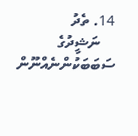14. ތެދު
    ނަޝީދުގެ ސަބަބަކުންނެއްނޫން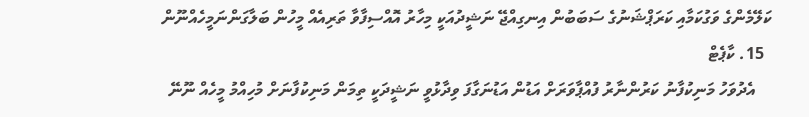ކަލޭމެންގެ ވަގުކަމާއި ކަރަޕްޝަނުގެ ސަބަބުން އިނގިއްޖޭ ނަޝީދުއަކީ މިހާރު އޮއްސިފާވާ ތަރިއެއް މީހުން ބަލާގަންނަމީހެއްނޫން
  15. ކާޕެޓް
    އެދުވަހު މަނިކުފާނު ކަރުންނާރު ފުއްޕާވަރަށް އަޑުން އަޑުނަގާފަ ވިދާޅުވީ ނަޝީދަކީ ތިމަން މަނިކުފާނަށް މުހިއްމު މީހެއް ނޫނޭ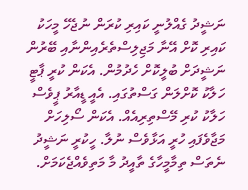ނަޝީދު ގެއްލުނީ ކައިރި ކުރަން ނުޖެހޭ މީހަކު ކައިރި ކޮށް އޭނާ މަޖިލިސްތެރެއިންނާއި ބޭރުން ނަޝީދަށް ބުލީކޮށް ހެދުމުން. އެކަން ކުރީ ޕާޓީ ހަލާކު ކޮށްލަން ގަސްތުގައި. އެއީ ޑީއާރު ޕީވެސް ހަލާކު ކުރި މޭސްތިރިއެއް. އެކަން ސޯލިހަށް މަޖާވެފައި ހުރީ އަޅާވެސް ނުލާ. ހީކުރީ ނަޝީދު ނެތަސް ތިމާމީހާގެ ތާއީދު މާ މަތިވެއްޖެކަމަށް.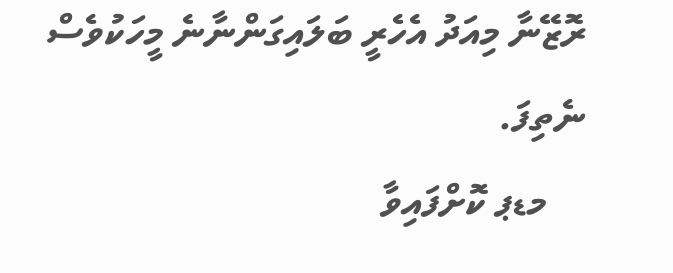ރޮޒޭނާ މިއަދު އެހެރީ ބަލައިގަންނާނެ މީހަކުވެސް ނެތިފަ.
    މޑޕ ކޮށްފައިވާ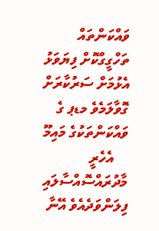ވައްކަންތައް ތަހްގީގްކޮށް ފިޔަވަޅު އެޅުމަށް ސަރުކާރަށް ގޮވާލަމެވެ މޑޕ ގެ ވައްކަންތަކުގެ މައިމޫ
    އެހެރީ މާދުރައްސޮއްސާލައި ފިލަންވަދެއެވެ އޭނާ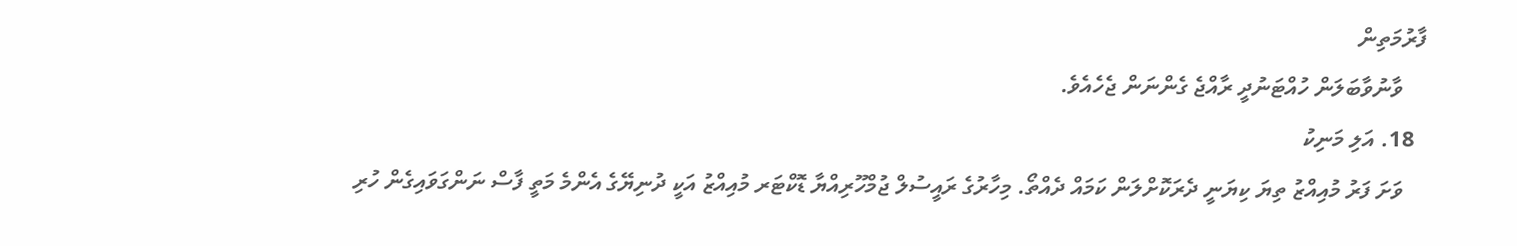ފާރުމަތިން
    ވާނުވާބަލަން ހުއްޓަނުދީ ރާއްޖެ ގެންނަން ޖެހެއެވެ.
  18. އަލި މަނިކު
    ވަށަ ފަރު މުއިއްޒު ތިޔަ ކިޔަނީ ދެރަކޮށްލަން ކަމައް ދެއްތޯ. މިހާރުގެ ރައީސުލް ޖުމްހޫރިއްޔާ ޑޮކްޓަރ މުއިއްޒު އަކީ ދުނިޔޭގެ އެންމެ މަތީ ފާސް ނަންގަވައިގެން ހުރި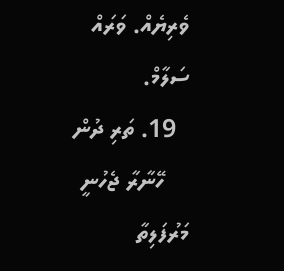ވެރިޔެއް. ވަރައް ސަލާމް.
  19. ތަރި ދުން
    ހޭނާރާ ޖެހުނީ މަރުފަލިތާ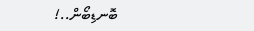ބޮނޑިބޯން..!